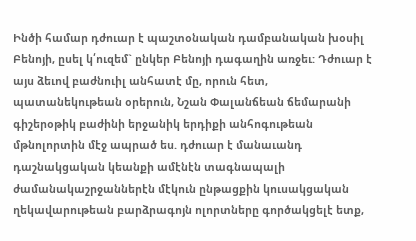Ինծի համար դժուար է պաշտօնական դամբանական խօսիլ Բենոյի, ըսել կ՛ուզեմ` ընկեր Բենոյի դագաղին առջեւ: Դժուար է այս ձեւով բաժնուիլ անհատէ մը, որուն հետ, պատանեկութեան օրերուն, Նշան Փալանճեան ճեմարանի գիշերօթիկ բաժինի երջանիկ երդիքի անհոգութեան մթնոլորտին մէջ ապրած ես. դժուար է մանաւանդ դաշնակցական կեանքի ամէնէն տագնապալի ժամանակաշրջաններէն մէկուն ընթացքին կուսակցական ղեկավարութեան բարձրագոյն ոլորտները գործակցելէ ետք,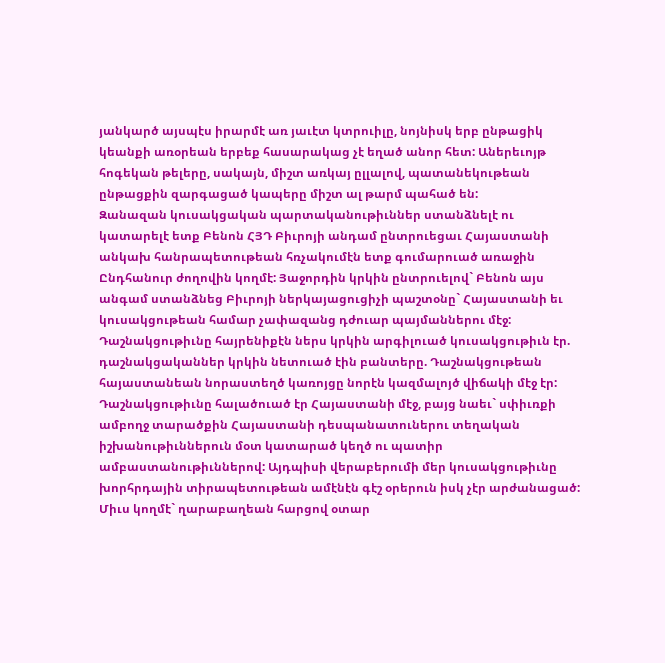յանկարծ այսպէս իրարմէ առ յաւէտ կտրուիլը, նոյնիսկ երբ ընթացիկ կեանքի առօրեան երբեք հասարակաց չէ եղած անոր հետ: Աներեւոյթ հոգեկան թելերը, սակայն, միշտ առկայ ըլլալով, պատանեկութեան ընթացքին զարգացած կապերը միշտ ալ թարմ պահած են:
Զանազան կուսակցական պարտականութիւններ ստանձնելէ ու կատարելէ ետք Բենոն ՀՅԴ Բիւրոյի անդամ ընտրուեցաւ Հայաստանի անկախ հանրապետութեան հռչակումէն ետք գումարուած առաջին Ընդհանուր ժողովին կողմէ: Յաջորդին կրկին ընտրուելով` Բենոն այս անգամ ստանձնեց Բիւրոյի ներկայացուցիչի պաշտօնը` Հայաստանի եւ կուսակցութեան համար չափազանց դժուար պայմաններու մէջ: Դաշնակցութիւնը հայրենիքէն ներս կրկին արգիլուած կուսակցութիւն էր. դաշնակցականներ կրկին նետուած էին բանտերը. Դաշնակցութեան հայաստանեան նորաստեղծ կառոյցը նորէն կազմալոյծ վիճակի մէջ էր: Դաշնակցութիւնը հալածուած էր Հայաստանի մէջ, բայց նաեւ` սփիւռքի ամբողջ տարածքին Հայաստանի դեսպանատուներու տեղական իշխանութիւններուն մօտ կատարած կեղծ ու պատիր ամբաստանութիւններով: Այդպիսի վերաբերումի մեր կուսակցութիւնը խորհրդային տիրապետութեան ամէնէն գէշ օրերուն իսկ չէր արժանացած: Միւս կողմէ` ղարաբաղեան հարցով օտար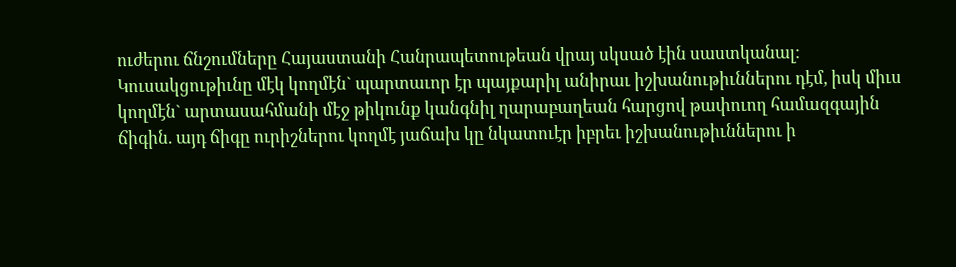ուժերու ճնշումները Հայաստանի Հանրապետութեան վրայ սկսած էին սաստկանալ: Կուսակցութիւնը մէկ կողմէն` պարտաւոր էր պայքարիլ անիրաւ իշխանութիւններու դէմ, իսկ միւս կողմէն` արտասահմանի մէջ թիկունք կանգնիլ ղարաբաղեան հարցով թափուող համազգային ճիգին. այդ ճիգը ուրիշներու կողմէ յաճախ կը նկատուէր իբրեւ իշխանութիւններու ի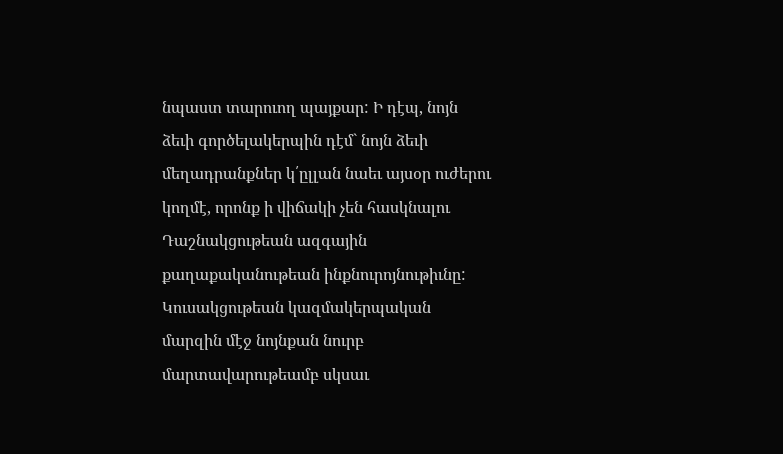նպաստ տարուող պայքար: Ի դէպ, նոյն ձեւի գործելակերպին դէմ` նոյն ձեւի մեղադրանքներ կ՛ըլլան նաեւ այսօր ուժերու կողմէ, որոնք ի վիճակի չեն հասկնալու Դաշնակցութեան ազգային քաղաքականութեան ինքնուրոյնութիւնը: Կուսակցութեան կազմակերպական մարզին մէջ նոյնքան նուրբ մարտավարութեամբ սկսաւ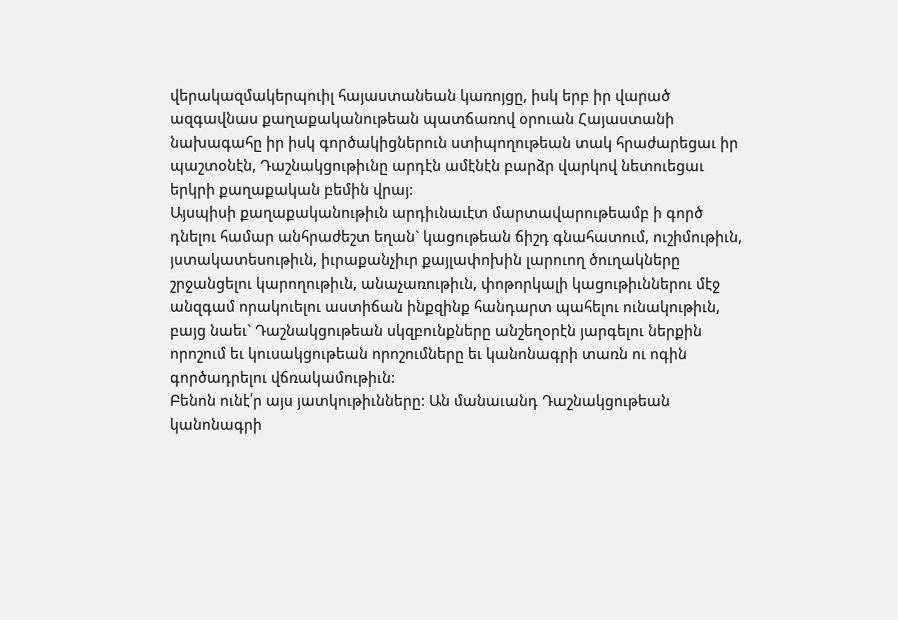վերակազմակերպուիլ հայաստանեան կառոյցը, իսկ երբ իր վարած ազգավնաս քաղաքականութեան պատճառով օրուան Հայաստանի նախագահը իր իսկ գործակիցներուն ստիպողութեան տակ հրաժարեցաւ իր պաշտօնէն, Դաշնակցութիւնը արդէն ամէնէն բարձր վարկով նետուեցաւ երկրի քաղաքական բեմին վրայ:
Այսպիսի քաղաքականութիւն արդիւնաւէտ մարտավարութեամբ ի գործ դնելու համար անհրաժեշտ եղան` կացութեան ճիշդ գնահատում, ուշիմութիւն, յստակատեսութիւն, իւրաքանչիւր քայլափոխին լարուող ծուղակները շրջանցելու կարողութիւն, անաչառութիւն, փոթորկալի կացութիւններու մէջ անզգամ որակուելու աստիճան ինքզինք հանդարտ պահելու ունակութիւն, բայց նաեւ` Դաշնակցութեան սկզբունքները անշեղօրէն յարգելու ներքին որոշում եւ կուսակցութեան որոշումները եւ կանոնագրի տառն ու ոգին գործադրելու վճռակամութիւն:
Բենոն ունէ՛ր այս յատկութիւնները: Ան մանաւանդ Դաշնակցութեան կանոնագրի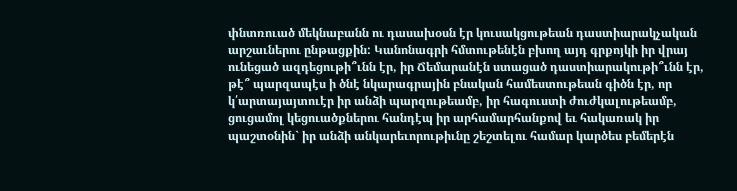փնտռուած մեկնաբանն ու դասախօսն էր կուսակցութեան դաստիարակչական արշաւներու ընթացքին: Կանոնագրի հմտութենէն բխող այդ գրքոյկի իր վրայ ունեցած ազդեցութի՞ւնն էր, իր Ճեմարանէն ստացած դաստիարակութի՞ւնն էր, թէ՞ պարզապէս ի ծնէ նկարագրային բնական համեստութեան գիծն էր, որ կ՛արտայայտուէր իր անձի պարզութեամբ, իր հագուստի ժուժկալութեամբ, ցուցամոլ կեցուածքներու հանդէպ իր արհամարհանքով եւ հակառակ իր պաշտօնին` իր անձի անկարեւորութիւնը շեշտելու համար կարծես բեմերէն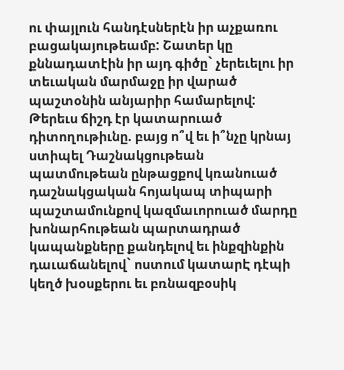ու փայլուն հանդէսներէն իր աչքառու բացակայութեամբ: Շատեր կը քննադատէին իր այդ գիծը` չերեւելու իր տեւական մարմաջը իր վարած պաշտօնին անյարիր համարելով: Թերեւս ճիշդ էր կատարուած դիտողութիւնը. բայց ո՞վ եւ ի՞նչը կրնայ ստիպել Դաշնակցութեան պատմութեան ընթացքով կռանուած դաշնակցական հոյակապ տիպարի պաշտամունքով կազմաւորուած մարդը խոնարհութեան պարտադրած կապանքները քանդելով եւ ինքզինքին դաւաճանելով` ոստում կատարԷ դէպի կեղծ խօսքերու եւ բռնազբօսիկ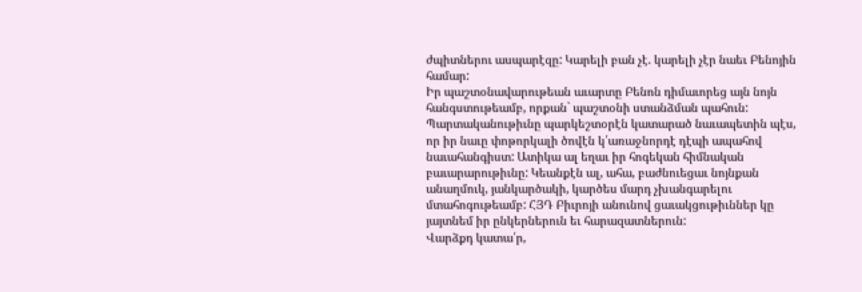ժպիտներու ասպարէզը: Կարելի բան չէ. կարելի չէր նաեւ Բենոյին համար:
Իր պաշտօնավարութեան աւարտը Բենոն դիմաւորեց այն նոյն հանգստութեամբ, որքան` պաշտօնի ստանձման պահուն: Պարտականութիւնը պարկեշտօրէն կատարած նաւապետին պէս, որ իր նաւը փոթորկալի ծովէն կ՛առաջնորդէ դէպի ապահով նաւահանգիստ: Ատիկա ալ եղաւ իր հոգեկան հիմնական բաւարարութիւնը: Կեանքէն ալ, ահա, բաժնուեցաւ նոյնքան անաղմուկ, յանկարծակի, կարծես մարդ չխանգարելու մտահոգութեամբ: ՀՅԴ Բիւրոյի անունով ցաւակցութիւններ կը յայտնեմ իր ընկերներուն եւ հարազատներուն:
Վարձքդ կատա՛ր,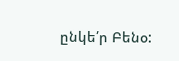ընկե՛ր Բենօ: